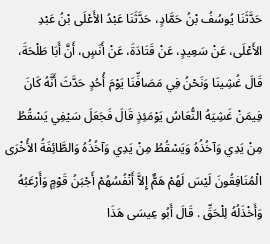حَدَّثَنَا يُوسُفُ بْنُ حَمَّادٍ، حَدَّثَنَا عَبْدُ الأَعْلَى بْنُ عَبْدِ الأَعْلَى، عَنْ سَعِيدٍ، عَنْ قَتَادَةَ، عَنْ أَنَسٍ، أَنَّ أَبَا طَلْحَةَ، قَالَ غُشِينَا وَنَحْنُ فِي مَصَافِّنَا يَوْمَ أُحُدٍ حَدَّثَ أَنَّهُ كَانَ فِيمَنْ غَشِيَهُ النُّعَاسُ يَوْمَئِذٍ قَالَ فَجَعَلَ سَيْفِي يَسْقُطُ مِنْ يَدِي وَآخُذُهُ وَيَسْقُطُ مِنْ يَدِي وَآخُذُهُ وَالطَّائِفَةُ الأُخْرَى الْمُنَافِقُونَ لَيْسَ لَهُمْ هَمٌّ إِلاَّ أَنْفُسُهُمْ أَجْبَنُ قَوْمٍ وَأَرْعَبُهُ وَأَخْذَلُهُ لِلْحَقِّ . قَالَ أَبُو عِيسَى هَذَا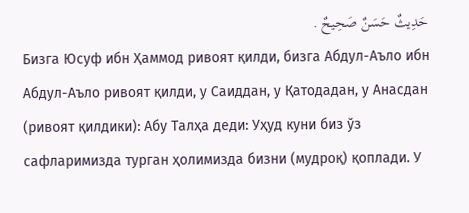حَدِيثٌ حَسَنٌ صَحِيحٌ .
Бизга Юсуф ибн Ҳаммод ривоят қилди, бизга Абдул-Аъло ибн Абдул-Аъло ривоят қилди, у Саиддан, у Қатодадан, у Анасдан (ривоят қилдики): Абу Талҳа деди: Уҳуд куни биз ўз сафларимизда турган ҳолимизда бизни (мудроқ) қоплади. У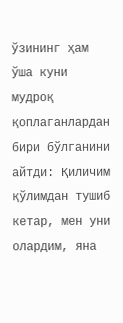ўзининг ҳам ўша куни мудроқ қоплаганлардан бири бўлганини айтди: Қиличим қўлимдан тушиб кетар, мен уни олардим, яна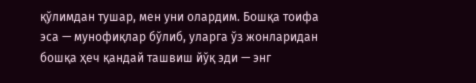қўлимдан тушар, мен уни олардим. Бошқа тоифа эса — мунофиқлар бўлиб, уларга ўз жонларидан бошқа ҳеч қандай ташвиш йўқ эди — энг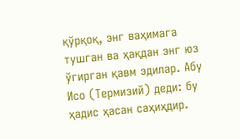қўрқоқ, энг ваҳимага тушган ва ҳақдан энг юз ўгирган қавм эдилар. Абу Исо (Термизий) деди: бу ҳадис ҳасан саҳиҳдир.